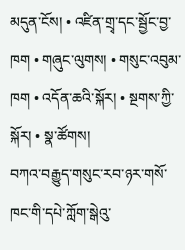མདུན་ངོས། • འཛིན་གྲྭ་དང་སྦྱོང་བྱ་ཁག • གཞུང་ལུགས། • གསུང་འབུམ་ཁག • འདོན་ཆའི་སྐོར། • སྔགས་ཀྱི་སྐོར། • སྣ་ཚོགས།
བཀའ་བརྒྱུད་གསུང་རབ་ཉར་གསོ་ཁང་གི་དཔེ་ཀློག་སྒེའུ་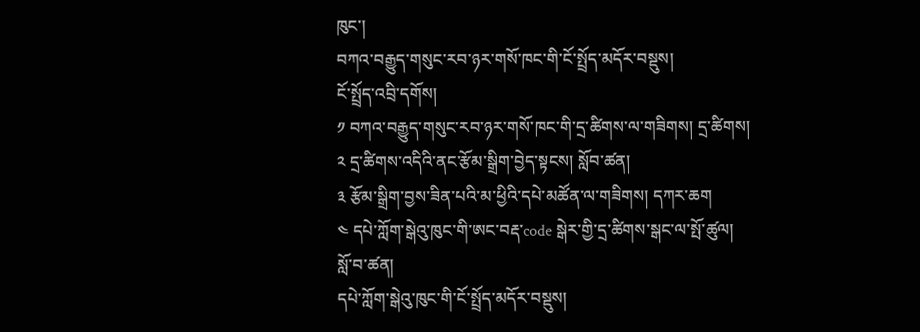ཁུང་།
བཀའ་བརྒྱུད་གསུང་རབ་ཉར་གསོ་ཁང་གི་ངོ་སྤྲོད་མདོར་བསྡུས།
ངོ་སྤྲོད་འབྲི་དགོས།
༡ བཀའ་བརྒྱུད་གསུང་རབ་ཉར་གསོ་ཁང་གི་དྲ་ཚིགས་ལ་གཟིགས། དྲ་ཚིགས།
༢ དྲ་ཚིགས་འདིའི་ནང་རྩོམ་སྒྲིག་བྱེད་སྟངས། སློབ་ཚན།
༣ རྩོམ་སྒྲིག་བྱས་ཟིན་པའི་མ་ཕྱིའི་དཔེ་མཚོན་ལ་གཟིགས། དཀར་ཆག
༤ དཔེ་ཀློག་སྒེའུ་ཁུང་གི་ཨང་བརྡ་code སྒེར་གྱི་དྲ་ཚིགས་སྒང་ལ་སྤོ་ཚུལ། སློ་བ་ཚན།
དཔེ་ཀློག་སྒེའུ་ཁུང་གི་ངོ་སྤྲོད་མདོར་བསྡུས།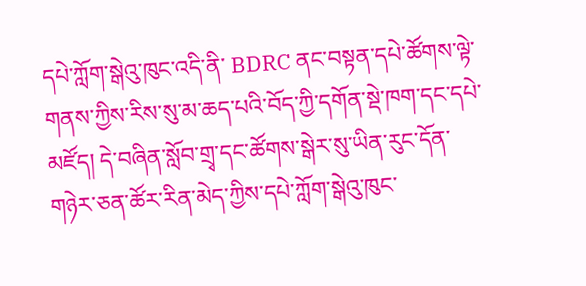དཔེ་ཀློག་སྒེའུ་ཁུང་འདི་ནི་ BDRC ནང་བསྟན་དཔེ་ཚོགས་ལྟེ་གནས་ཀྱིས་རིས་སུ་མ་ཆད་པའི་བོད་ཀྱི་དགོན་སྡེ་ཁག་དང་དཔེ་མཛོད། དེ་བཞིན་སློབ་གྲྭ་དང་ཚོགས་སྒེར་སུ་ཡིན་རུང་དོན་གཉེར་ཅན་ཚོར་རིན་མེད་ཀྱིས་དཔེ་ཀློག་སྒེའུ་ཁུང་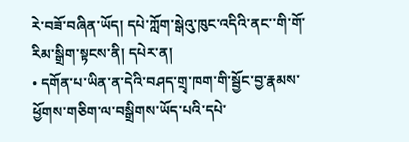རེ་བཟོ་བཞིན་ཡོད། དཔེ་ཀློག་སྒེའུ་ཁུང་འདིའི་ནང་་གི་གོ་རིམ་སྒྲིག་སྟངས་ནི། དཔེར་ན།
• དགོན་པ་ཡིན་ན་དེའི་བཤད་གྲྭ་ཁག་གི་སྦྱོང་བྱ་རྣམས་ཕྱོགས་གཅིག་ལ་བསྒྲིགས་ཡོད་པའི་དཔེ་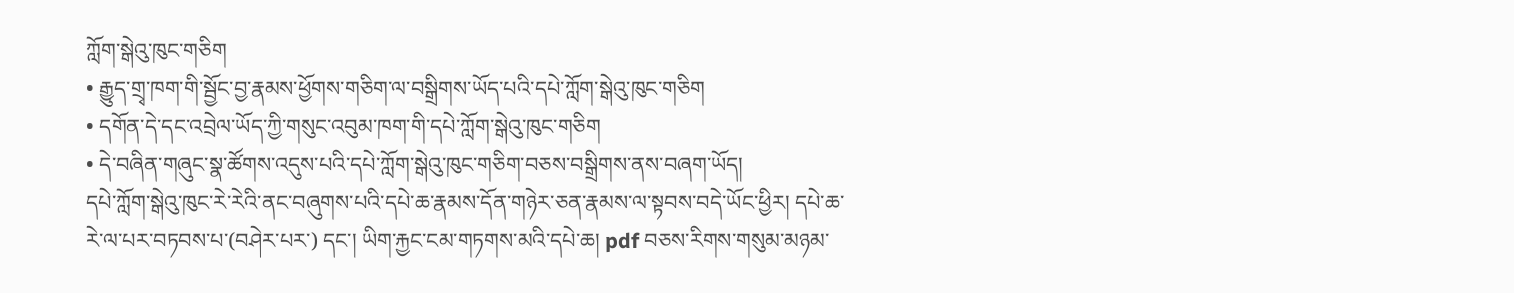ཀློག་སྒེའུ་ཁུང་གཅིག
• རྒྱུད་གྲྭ་ཁག་གི་སྦྱོང་བྱ་རྣམས་ཕྱོགས་གཅིག་ལ་བསྒྲིགས་ཡོད་པའི་དཔེ་ཀློག་སྒེའུ་ཁུང་གཅིག
• དགོན་དེ་དང་འབྲེལ་ཡོད་ཀྱི་གསུང་འབུམ་ཁག་གི་དཔེ་ཀློག་སྒེའུ་ཁུང་གཅིག
• དེ་བཞིན་གཞུང་སྣ་ཚོགས་འདུས་པའི་དཔེ་ཀློག་སྒེའུ་ཁུང་གཅིག་བཅས་བསྒྲིགས་ནས་བཞག་ཡོད།
དཔེ་ཀློག་སྒེའུ་ཁུང་རེ་རེའི་ནང་བཞུགས་པའི་དཔེ་ཆ་རྣམས་དོན་གཉེར་ཅན་རྣམས་ལ་སྟབས་བདེ་ཡོང་ཕྱིར། དཔེ་ཆ་རེ་ལ་པར་བཏབས་པ་(བཤེར་པར་) དང་། ཡིག་རྐྱང་ངམ་གཏགས་མའི་དཔེ་ཆ། pdf བཅས་རིགས་གསུམ་མཉམ་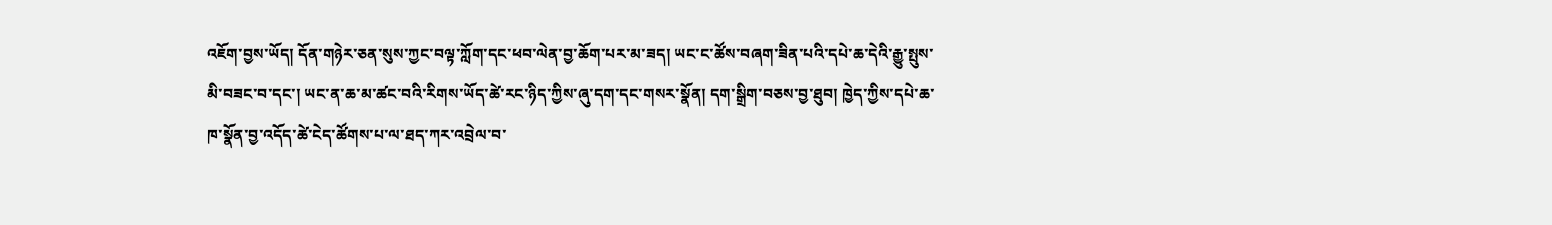འཇོག་བྱས་ཡོད། དོན་གཉེར་ཅན་སུས་ཀྱང་བལྟ་ཀློག་དང་ཕབ་ལེན་བྱ་ཆོག་པར་མ་ཟད། ཡང་ང་ཚོས་བཞག་ཟིན་པའི་དཔེ་ཆ་དེའི་རྒྱུ་སྤུས་མི་བཟང་བ་དང་། ཡང་ན་ཆ་མ་ཚང་བའི་རིགས་ཡོད་ཚེ་རང་ཉིད་ཀྱིས་ཞུ་དག་དང་གསར་སྣོན། དག་སྒྲིག་བཅས་བྱ་ཐུབ། ཁྱེད་ཀྱིས་དཔེ་ཆ་ཁ་སྣོན་བྱ་འདོད་ཚེ་ངེད་ཚོགས་པ་ལ་ཐད་ཀར་འབྲེལ་བ་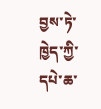བྱས་ཏེ་ཁྱེད་ཀྱི་དཔེ་ཆ་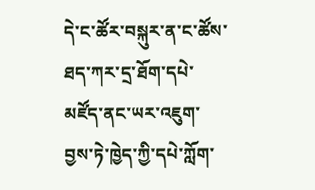དེ་ང་ཚོར་བསྐུར་ན་ང་ཚོས་ཐད་ཀར་དྲ་ཐོག་དཔེ་མཛོད་ནང་ཡར་འཇུག་བྱས་ཏེ་ཁྱེད་ཀྱི་དཔེ་ཀློག་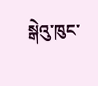སྒེའུ་ཁུང་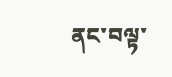ནང་བལྟ་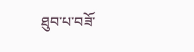ཐུབ་པ་བཟོ་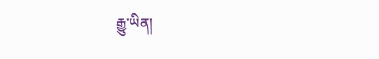རྒྱུ་ཡིན།